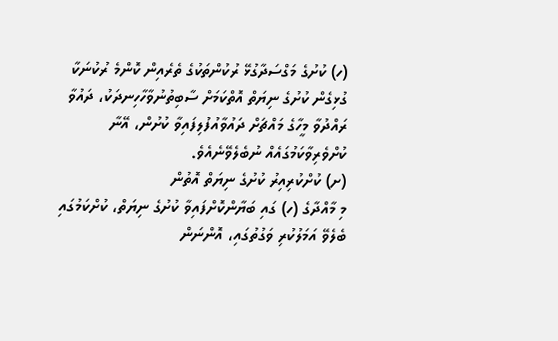(ހ) ކުށުގެ މަގްސަދާގުޅޭ ރުކުންތަކުގެ ތެރެއިން ކޮންމެ ރުކުނަކާ ގުޅިގެން ކުށުގެ ނިޔަތް އޮތްކަމަށް ސާބިތުނުވާހާހިނދަކު، ދައުވާ ރައްދުވާ މީހާގެ މައްޗަށް ދައުވާއުފުލިފައިވާ ކުށުން، އޭނާ ކުށްވެރިވާކަމުގައެއް ނުބެލެވޭނެއެވެ.
(ށ) ކުށްކުރިއިރު ކުށުގެ ނިޔަތް އޮތުން
މި މާއްދާގެ (ހ) ގައި ބަޔާންކޮށްފައިވާ ކުށުގެ ނިޔަތް، ކުށްކަމުގައި ބެލެވޭ އަމަލުކުރި ވަގުތުގައި، އޮންނަން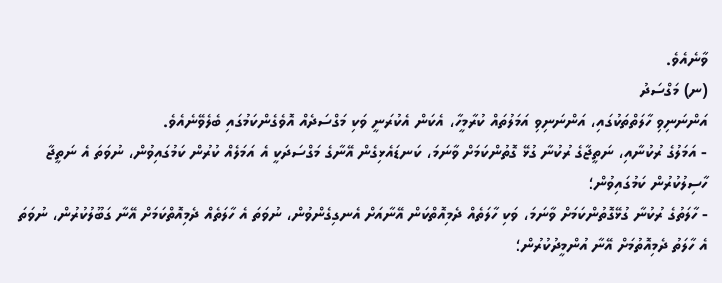ވާނެއެވެ.
(ނ) މަގްސަދު
އަންނަނިވި ހާލަތްތަކުގައި، އަންނަނިވި އަމަލުތައް ކުރާމީހާ، އެކަން އެކުރަނީ ވަކި މަގްސަދެއް އޮވެގެންކަމުގައި ބެލެވޭނެއެވެ.
- އަމަލުގެ ރުކުނާއި، ނަތީޖާގެ ރުކުނާ ގުޅޭ ގޮތުންކަމަށް ވާނަމަ، ކަނޑައެޅިގެން އޭނާގެ މަގްސަދަކީ އެ އަމަލެއް ކުރުން ކަމުގައިވުން، ނުވަތަ އެ ނަތީޖާ ހާސިލުކުރުން ކަމުގައިވުން؛
- ހާލަތުގެ ރުކުނާ ގުޅޭގޮތުންކަމަށް ވާނަމަ، ވަކި ހާލަތެއް ދެމިއޮތްކަން އޭނާއަށް އެނގިގެންވުން، ނުވަތަ އެ ހާލަތެއް ދެމިއޮތްކަމަށް އޭނާ ގަބޫލުކުރުން، ނުވަތަ އެ ހާލަތު ދެމިއޮތުމަށް އޭނާ އުންމީދުކުރުން؛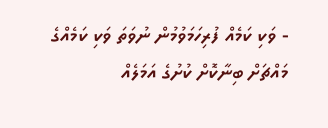- ވަކި ކަމެއް ފުރިހަމަވުމުން ނުވަތަ ވަކި ކަމެއްގެ މައްޗަށް ބިނާކޮށް ކުށުގެ އަމަލެއް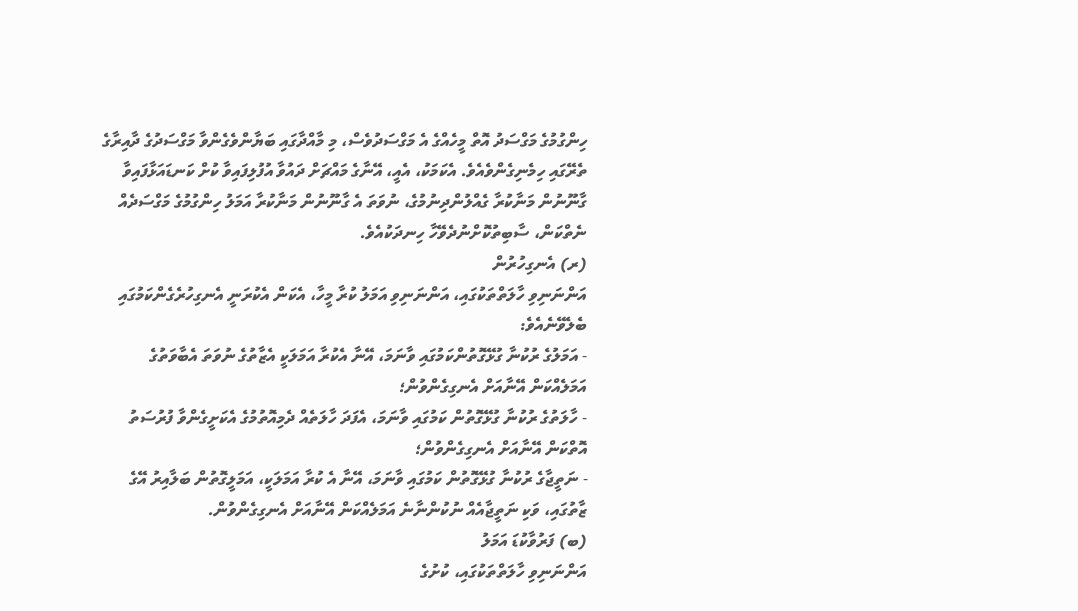ހިންގުމުގެ މަގްސަދު އޮތް މީހެއްގެ އެ މަގްސަދުވެސް، މި މާއްދާގައި ބަޔާންވެގެންވާ މަގްސަދުގެ ދާއިރާގެ ތެރޭގައި ހިމެނިގެންވެއެވެ. އެކަމަކު، އެއީ، އޭނާގެ މައްޗަށް ދައުވާ އުފުލިފައިވާ ކުށް ކަނޑައަޅާފައިވާ ގާނޫނުން މަނާކުރާ ގެއްލުންދިނުމުގެ، ނުވަތަ އެ ގާނޫނުން މަނާކުރާ އަމަލު ހިންގުމުގެ މަގްސަދެއް ނެތްކަން، ސާބިތުކޮށްނުދެވޭހާ ހިނދަކުއެވެ.
(ރ) އެނގިހުރުން
އަންނަނިވި ހާލަތްތަކުގައި، އަންނަނިވި އަމަލު ކުރާ މީހާ، އެކަން އެކުރަނީ އެނގިހުރެގެންކަމުގައި ބެލެވޭނެއެވެ:
- އަމަލުގެ ރުކުނާ ގުޅޭގޮތުންކަމުގައި ވާނަމަ، އޭނާ އެކުރާ އަމަލަކީ އެޒާތުގެ ނުވަތަ އެބާވަތުގެ އަމަލެއްކަން އޭނާއަށް އެނގިގެންވުން؛
- ހާލަތުގެ ރުކުނާ ގުޅޭގޮތުން ކަމުގައި ވާނަމަ، އެފަދަ ހާލަތެއް ދެމިއޮތުމުގެ އެކަށީގެންވާ ފުރުސަތު އޮތްކަން އޭނާއަށް އެނގިގެންވުން؛
- ނަތީޖާގެ ރުކުނާ ގުޅޭގޮތުން ކަމުގައި ވާނަމަ، އޭނާ އެ ކުރާ އަމަލަކީ، އަމަލީގޮތުން ބަލާއިރު އޭގެ ޒާތުގައި، ވަކި ނަތީޖާއެއް ނުކުންނާނެ އަމަލެއްކަން އޭނާއަށް އެނގިގެންވުން.
(ބ) ފަރުވާކުޑަ އަމަލު
އަންނަނިވި ހާލަތްތަކުގައި، ކުށުގެ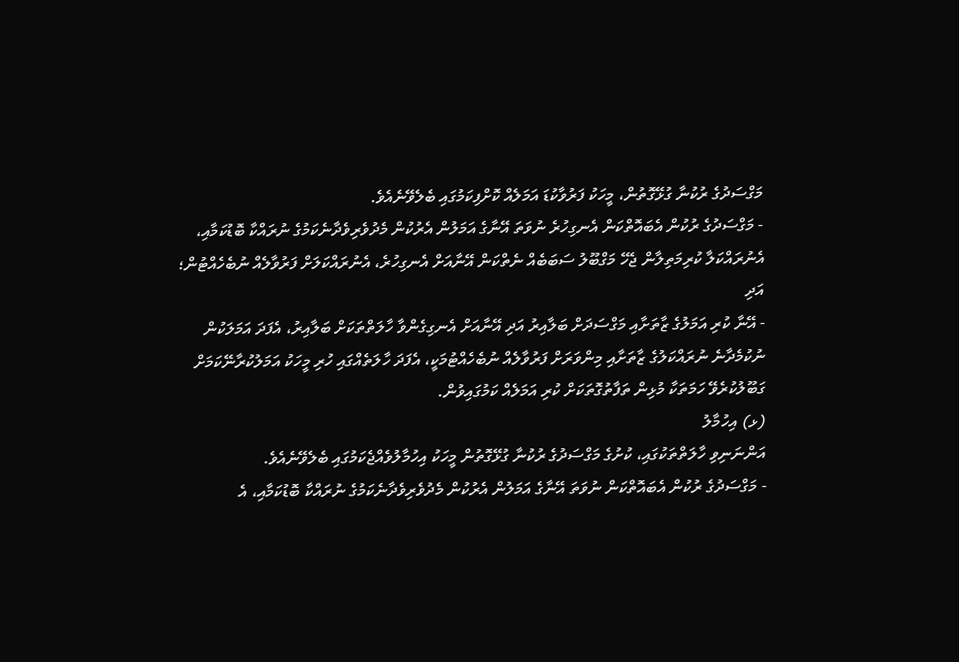މަގްސަދުގެ ރުކުނާ ގުޅޭގޮތުން، މީހަކު ފަރުވާކުޑަ އަމަލެއް ކޮށްފިކަމުގައި ބެލެވޭނެއެވެ.
- މަގްސަދުގެ ރުކުން އެބައޮތްކަން އެނގިހުރެ ނުވަތަ އޭނާގެ އަމަލުން އެރުކުން މެދުވެރިވެދާނެކަމުގެ ނުރައްކާ ބޮޑުކަމާއި، އެނުރައްކަލާ ކުރިމަތިލާން ޖެހޭ މަގްބޫލު ސަބަބެއް ނެތްކަން އޭނާއަށް އެނގިހުރެ، އެނުރައްކަލަށް ފަރުވާލެއް ނުބެހެއްޓުން؛ އަދި
- އޭނާ ކުރި އަމަލުގެ ޒާތަށާއި މަގްސަދަށް ބަލާއިރު އަދި އޭނާއަށް އެނގިގެންވާ ހާލަތްތަކަށް ބަލާއިރު، އެފަދަ އަމަލަކުން ނުކުމެދާނެ ނުރައްކަލުގެ ޒާތަށާއި މިންވަރަށް ފަރުވާލެއް ނުބެހެއްޓުމަކީ، އެފަދަ ހާލަތެއްގައި ހުރި މީހަކު އަމަލުކުރާނޭކަމަށް ގަބޫލުކުރެވޭ ހަމަތަކާ މުޅިން ތަފާތުގޮތަކަށް ކުރި އަމަލެއް ކަމުގައިވުން.
(ޅ) އިހުމާލު
އަންނަނިވި ހާލަތްތަކުގައި، ކުށުގެ މަގްސަދުގެ ރުކުނާ ގުޅޭގޮތުން މީހަކު އިހުމާލުވެއްޖެކަމުގައި ބެލެވޭނެއެވެ.
- މަގްސަދުގެ ރުކުން އެބައޮތްކަން ނުވަތަ އޭނާގެ އަމަލުން އެރުކުން މެދުވެރިވެދާނެކަމުގެ ނުރައްކާ ބޮޑުކަމާއި، އެ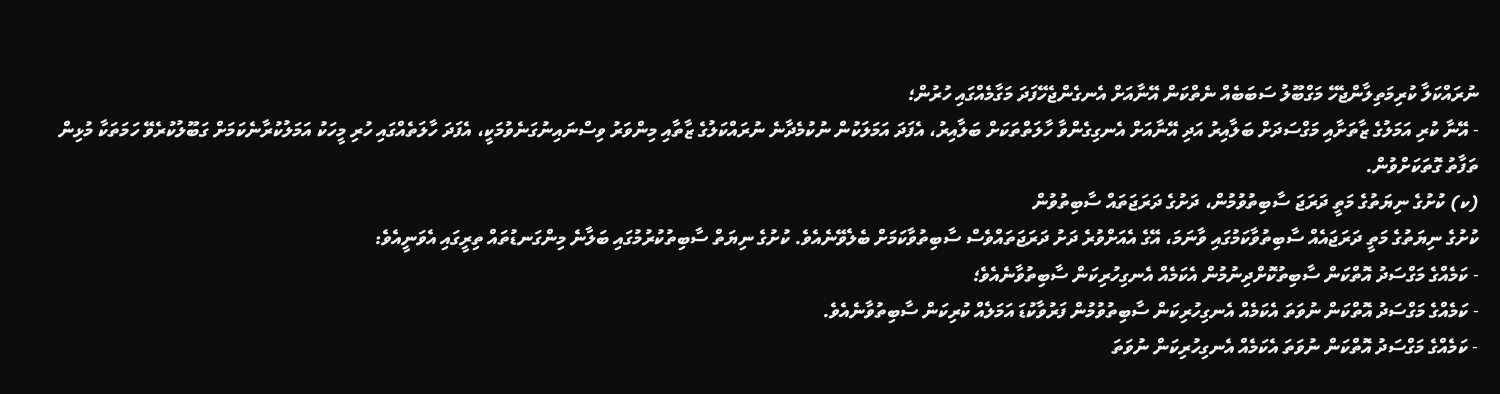ނުރައްކަލާ ކުރިމަތިލާންޖެހޭ މަގްބޫލު ސަބަބެއް ނެތްކަން އޭނާއަށް އެނގެންޖެހޭފަދަ މަގާމެއްގައި ހުރުން؛
- އޭނާ ކުރި އަމަލުގެ ޒާތަށާއި މަގްސަދަށް ބަލާއިރު އަދި އޭނާއަށް އެނގިގެންވާ ހާލަތްތަކަށް ބަލާއިރު، އެފަދަ އަމަލަކުން ނުކުމެދާނެ ނުރައްކަލުގެ ޒާތާއި މިންވަރު ވިސްނައިނުގަނެވުމަކީ، އެފަދަ ހާލަތެއްގައި ހުރި މީހަކު އަމަލުކުރާނެކަމަށް ގަބޫލުކުރެވޭ ހަމަތަކާ މުޅިން ތަފާތު ގޮތަކަށްވުން.
(ކ) ކުށުގެ ނިޔަތުގެ މަތީ ދަރަޖަ ސާބިތުވުމުން، ދަށުގެ ދަރަޖަތައް ސާބިތުވުން
ކުށުގެ ނިޔަތުގެ މަތީ ދަރަޖައެއް ސާބިތުވާކަމުގައި ވާނަމަ، އޭގެ އެއަށްވުރެ ދަށު ދަރަޖަތައްވެސް ސާބިތުވާކަމަށް ބެލެވޭނެއެވެ. ކުށުގެ ނިޔަތް ސާބިތުކުރުމުގައި ބަލާނެ މިންގަނޑުތައް ތިރީގައި އެވަނީއެވެ:
- ކަމެއްގެ މަގްސަދު އޮތްކަން ސާބިތުކޮށްދިނުމުން އެކަމެއް އެނގިހުރިކަން ސާބިތުވާނެއެވެ؛
- ކަމެއްގެ މަގްސަދު އޮތްކަން ނުވަތަ އެކަމެއް އެނގިހުރިކަން ސާބިތުވުމުން ފަރުވާކުޑަ އަމަލެއް ކުރިކަން ސާބިތުވާނެއެވެ.
- ކަމެއްގެ މަގްސަދު އޮތްކަން ނުވަތަ އެކަމެއް އެނގިހުރިކަން ނުވަތަ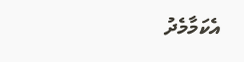އެކަމާމެދު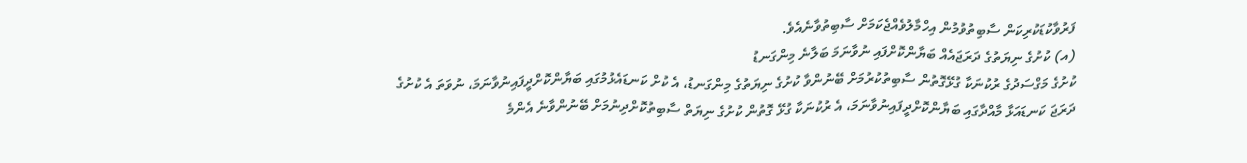ފަރުވާކުޑަކުރިކަން ސާބިތުވުމުން އިހްމާލުވެއްޖެކަމަށް ސާބިތުވާނެއެވެ.
(އ) ކުށުގެ ނިޔަތުގެ ދަރަޖައެއް ބަޔާންކޮށްފައި ނުވާނަމަ ބަލާނެ މިންގަނޑު
ކުށުގެ މަގްސަދުގެ ރުކުނަކާ ގުޅޭގޮތުން ސާބިތުކުރުމަށް ބޭނުންވާ ކުށުގެ ނިޔަތުގެ މިންގަނޑު، އެ ކުށް ކަނޑައެޅުމުގައި ބަޔާންކޮށްދީފައިނުވާނަމަ، ނުވަތަ އެ ކުށުގެ ދަރަޖަ ކަނޑައަޅާ މާއްދާގައި ބަޔާންކޮށްދީފައިނުވާނަމަ، އެ ރުކުނަކާ ގުޅޭ ގޮތުން ކުށުގެ ނިޔަތް ސާބިތުކޮށްދިނުމަށް ބޭނުންވާނެ އެންމެ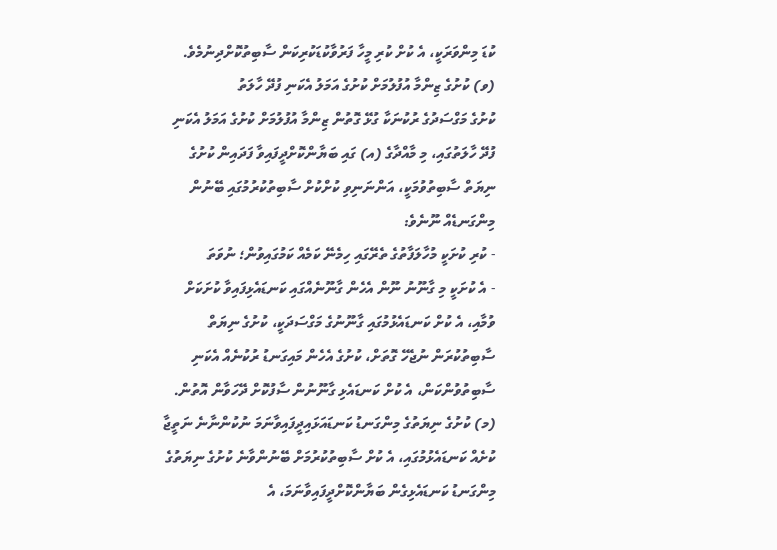ކުޑަ މިންވަރަކީ، އެ ކުށް ކުރި މީހާ ފަރުވާކުޑަކުރިކަން ސާބިތުކޮށްދިނުމެވެ.
(ވ) ކުށުގެ ޒިންމާ އުފުލުމަށް ކުށުގެ އަމަލު އެކަނި ފުދޭ ހާލަތު
ކުށުގެ މަގްސަދުގެ ރުކުނަކާ ގުޅޭ ގޮތުން ޒިންމާ އުފުލުމަށް ކުށުގެ އަމަލު އެކަނި ފުދޭ ހާލަތުގައި، މި މާއްދާގެ (އ) ގައި ބަޔާންކޮށްދީފައިވާ ފަދައިން ކުށުގެ ނިޔަތް ސާބިތުވުމަކީ، އަންނަނިވި ކުށްކުށް ސާބިތުކުރުމުގައި ބޭނުން މިންގަނޑެއް ނޫނެވެ:
- ކުރި ކުށަކީ މުހާލަފާތުގެ ތެރޭގައި ހިމެނޭ ކަމެއް ކަމުގައިވުން؛ ނުވަތަ
- އެ ކުށަކީ މި ގާނޫނު ނޫން އެހެން ގާނޫނެއްގައި ކަނޑައެޅިފައިވާ ކުށަކަށް ވުމާއި، އެ ކުށް ކަނޑައެޅުމުގައި ގާނޫނުގެ މަގްސަދަކީ، ކުށުގެ ނިޔަތް ސާބިތުކުރަން ނުޖެހޭ ގޮތަށް، ކުށުގެ އެހެން މައިގަނޑު ރުކުނެއް އެކަނި ސާބިތުވުންކަން، އެ ކުށް ކަނޑައެޅި ގާނޫނުން ސާފުކޮށް ދޭހަވާން އޮތުން.
(މ) ކުށުގެ ނިޔަތުގެ މިންގަނޑު ކަނޑައަޅައިދީފައިވާނަމަ ނުކުންނާނެ ނަތީޖާ
ކުށެއް ކަނޑައެޅުމުގައި، އެ ކުށް ސާބިތުކުރުމަށް ބޭނުންވާނެ ކުށުގެ ނިޔަތުގެ މިންގަނޑު ކަނޑައެޅިގެން ބަޔާންކޮށްދީފައިވާނަމަ، އެ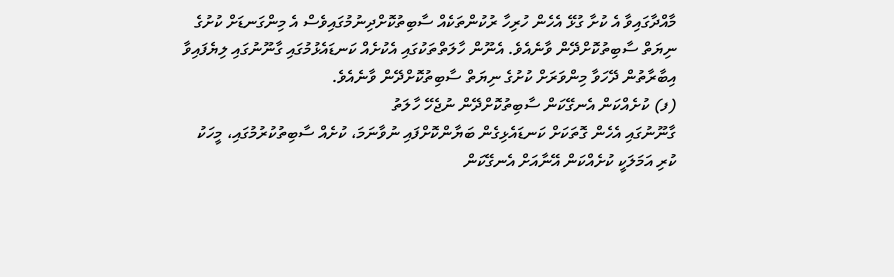މާއްދާގައިވާ އެ ކުށާ ގުޅޭ އެހެން ހުރިހާ ރުކުންތަކެއް ސާބިތުކޮށްދިނުމުގައިވެސް އެ މިންގަނޑަށް ކުށުގެ ނިޔަތް ސާބިތުކޮށްދޭން ވާނެއެވެ. އެނޫން ހާލަތްތަކުގައި އެކުށެއް ކަނޑައެޅުމުގައި ގާނޫނުގައި ލިޔެފައިވާ އިބާރާތުން ދޭހަވާ މިންވަރަށް ކުށުގެ ނިޔަތް ސާބިތުކޮށްދޭން ވާނެއެވެ.
(ފ) ކުށެއްކަން އެނގޭކަން ސާބިތުކޮށްދޭން ނުޖެހޭ ހާލަތު
ގާނޫނުގައި އެހެން ގޮތަކަށް ކަނޑައެޅިގެން ބަޔާންކޮށްފައި ނުވާނަމަ، ކުށެއް ސާބިތުކުރުމުގައި، މީހަކު ކުރި އަމަލަކީ ކުށެއްކަން އޭނާއަށް އެނގޭކަން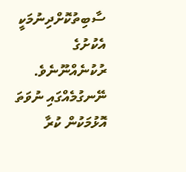ސާބިތުކޮށްދިނުމަކީ އެކުށުގެ ރުކުނެއްނޫނެވެ.
ނޭނގުމެއްގައި ނުވަތަ އޮޅުމަކުން ކުރާ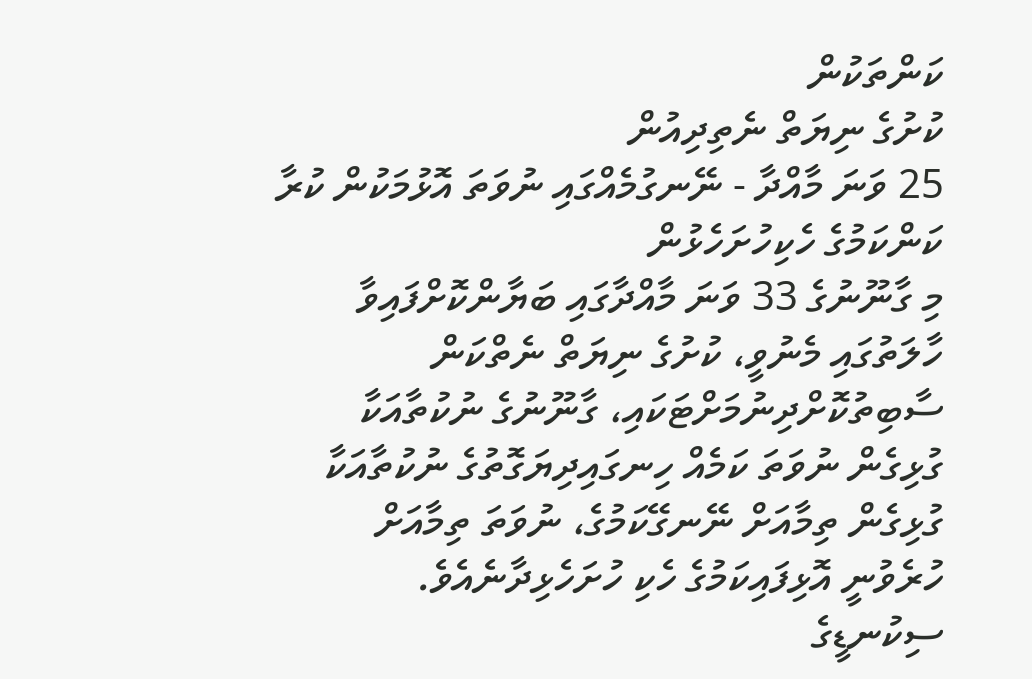ކަންތަކުން
ކުށުގެ ނިޔަތް ނެތިދިއުން
25 ވަނަ މާއްދާ - ނޭނގުމެއްގައި ނުވަތަ އޮޅުމަކުން ކުރާ ކަންކަމުގެ ހެކިހުށަހެޅުން
މި ގާނޫނުގެ 33 ވަނަ މާއްދާގައި ބަޔާންކޮށްފައިވާ ހާލަތުގައި މެނުވީ، ކުށުގެ ނިޔަތް ނެތްކަން ސާބިތުކޮށްދިނުމަށްޓަކައި، ގާނޫނުގެ ނުކުތާއަކާ ގުޅިގެން ނުވަތަ ކަމެއް ހިނގައިދިޔަގޮތުގެ ނުކުތާއަކާ ގުޅިގެން ތިމާއަށް ނޭނގޭކަމުގެ، ނުވަތަ ތިމާއަށް ހުރެވުނީ އޮޅިފައިކަމުގެ ހެކި ހުށަހެޅިދާނެއެވެ.
ސިކުނޑީގެ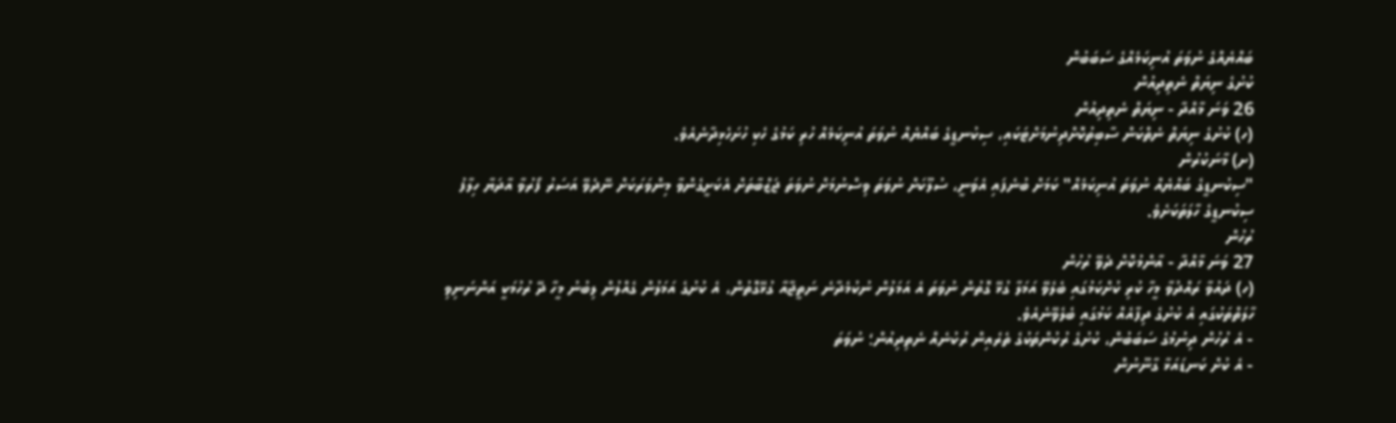ބައްޔެއްގެ ނުވަތަ އުނިކަމެއްގެ ސަބަބުން
ކުށުގެ ނިޔަތް ނެތިދިއުން
26 ވަނަ މާއްދާ - ނިޔަތް ނެތިދިއުން
(ހ) ކުށުގެ ނިޔަތް ނެތްކަން ސާބިތުކޮށްދިނުމަށްޓަކައި، ސިކުނޑީގެ ބައްޔެއް ނުވަތަ އުނިކަމެއް ހުރި ކަމުގެ ހެކި ހުށަހެޅިދާނެއެވެ.
(ށ) މާނަކުރުން
"ސިކުނޑީގެ ބައްޔެއް ނުވަތަ އުނިކަމެއް" ކަމަށް ބުނެފައި އެވަނީ، ސުލޫކަށް ނުވަތަ ވިސްނުމަށް ނުވަތަ ޖަޒްބާތަށް އެކަށީގެންވާ މިންވަރަކަށް ނޭދެވޭ އަސަރު ފޯރުވާ އާދަޔާ ހިލާފު ސިކުނޑީގެ ހާލަތަކަށެވެ.
ރުހުން
27 ވަނަ މާއްދާ - އާންމުކޮށް ދެވޭ ރުހުން
(ހ) ދައުވާ ރައްދުވާ މީހާ ކުރި ކުށްކަމުގައި ބެލެވޭ އަމަލާ ގުޅޭ ގޮތުން ނުވަތަ އެ އަމަލުން ނުކުމެދާނެ ނަތީޖާއާ ގުޅޭގޮތުން، އެ ކުށުގެ އަމަލުން ގެއްލުން ލިބުނު މީހާ ދޭ ރުހުމަކީ އަންނަނިވި ހާލަތްތަކުގައި އެ ކުށުގެ ދިފާއެއް ކަމުގައި ބެލެވޭނެއެވެ.
- އެ ރުހުން ދިނުމުގެ ސަބަބުން، ކުށުގެ ރުކުންތަކުގެ ތެރެއިން ރުކުނެއް ނެތިދިއުން؛ ނުވަތަ
- އެ ކުށް ކަނޑައަޅާ ގާނޫނުން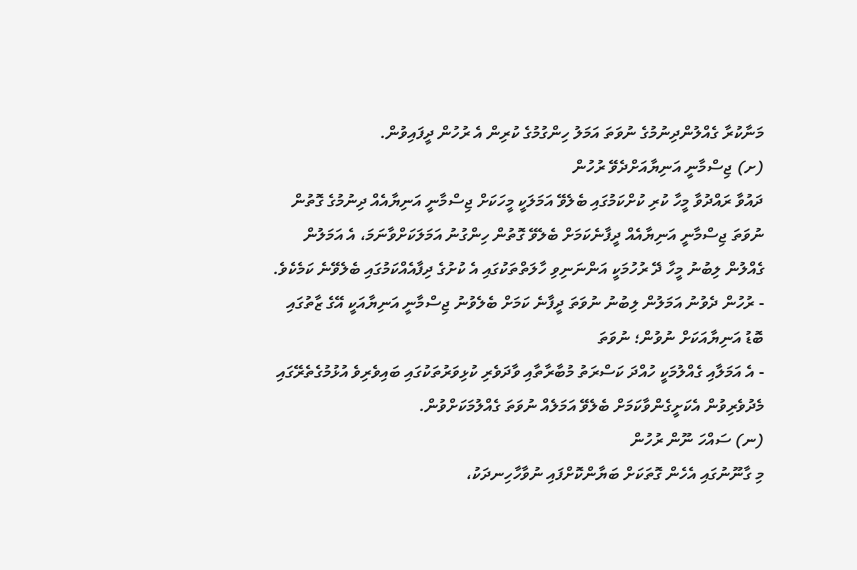މަނާކުރާ ގެއްލުންދިނުމުގެ ނުވަތަ އަމަލު ހިންގުމުގެ ކުރިން އެ ރުހުން ދީފައިވުން.
(ށ) ޖިސްމާނީ އަނިޔާއަށްދެވޭ ރުހުން
ދައުވާ ރައްދުވާ މީހާ ކުރި ކުށްކަމުގައި ބެލެވޭ އަމަލަކީ މީހަކަށް ޖިސްމާނީ އަނިޔާއެއް ދިނުމުގެ ގޮތުން ނުވަތަ ޖިސްމާނީ އަނިޔާއެއް ދީފާނެކަމަށް ބެލެވޭ ގޮތުން ހިންގުނު އަމަލަކަށްވާނަމަ، އެ އަމަލުން ގެއްލުން ލިބުނު މީހާ ދޭ ރުހުމަކީ އަންނަނިވި ހާލަތްތަކުގައި އެ ކުށުގެ ދިފާއެއްކަމުގައި ބެލެވޭނެ ކަމެކެވެ.
- ރުހުން ދެވުނު އަމަލުން ލިބުނު ނުވަތަ ދީފާނެ ކަމަށް ބެލެވުނު ޖިސްމާނީ އަނިޔާއަކީ އޭގެ ޒާތުގައި ބޮޑު އަނިޔާއަކަށް ނުވުން؛ ނުވަތަ
- އެ އަމަލާއި ގެއްލުމަކީ ހުއްދަ ކަސްރަތު މުބާރާތާއި ވާދަވެރި ކުޅިވަރުތަކުގައި ބައިވެރިވެ އުޅުމުގެތެރޭގައި މެދުވެރިވުން އެކަށީގެންވާކަމަށް ބެލެވޭ އަމަލެއް ނުވަތަ ގެއްލުމަކަށްވުން.
(ނ) ސައްހަ ނޫން ރުހުން
މި ގާނޫނުގައި އެހެން ގޮތަކަށް ބަޔާންކޮށްފައި ނުވާހާހިނދަކު،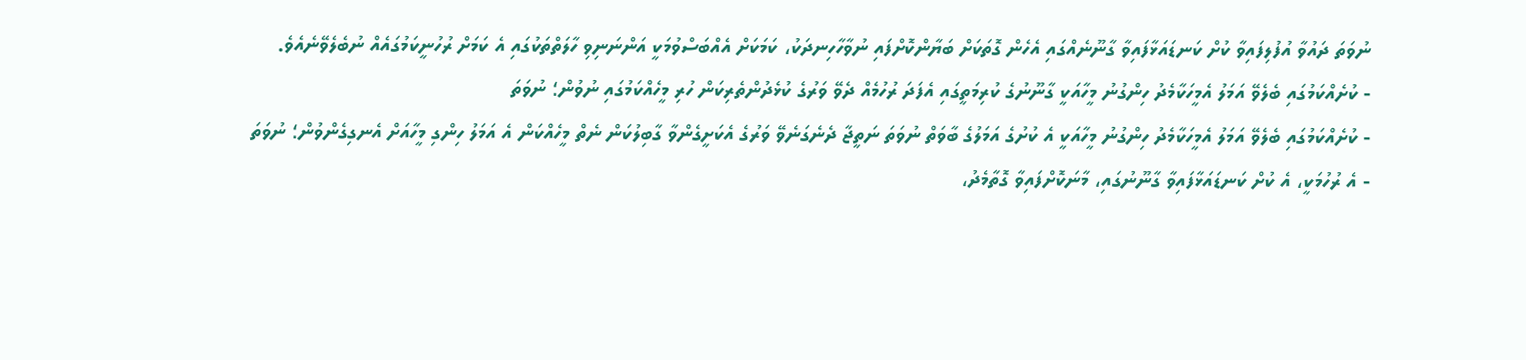ނުވަތަ ދައުވާ އުފުލިފައިވާ ކުށް ކަނޑައަޅާފައިވާ ގާނޫނެއްގައި އެހެން ގޮތަކަށް ބަޔާންކޮށްފައި ނުވާހާހިނދަކު، ކަމަކަށް އެއްބަސްވުމަކީ އަންނަނިވި ހާލަތްތަކުގައި އެ ކަމަށް ރުހުނީކަމުގައެއް ނުބެލެވޭނެއެވެ.
- ކުށެއްކަމުގައި ބެލެވޭ އަމަލު އެމީހަކާމެދު ހިންގުނު މީހާއަކީ ގާނޫނުގެ ކުރިމަތީގައި އެފަދަ ރުހުމެއް ދެވޭ ވަރުގެ ކުޅެދުންތެރިކަން ހުރި މީހެއްކަމުގައި ނުވުން؛ ނުވަތަ
- ކުށެއްކަމުގައި ބެލެވޭ އަމަލު އެމީހަކާމެދު ހިންގުނު މީހާއަކީ އެ ކުށުގެ އަމަލުގެ ބާވަތް ނުވަތަ ނަތީޖާ ދެނެގަނެވޭ ވަރުގެ އެކަށީގެންވާ ގާބިލުކަން ނެތް މީހެއްކަން އެ އަމަލު ހިންގި މީހާއަށް އެނގިގެންވުން؛ ނުވަތަ
- އެ ރުހުމަކީ، އެ ކުށް ކަނޑައަޅާފައިވާ ގާނޫނުގައި، މާނަކޮށްފައިވާ ގޮތާމެދު،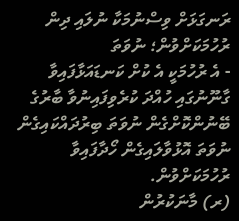ރަނގަޅަށް ވިސްނުމަކާ ނުލައި ދިން ރުހުމަކަށްވުން؛ ނުވަތަ
- އެ ރުހުމަކީ އެ ކުށް ކަނޑައަޅާފައިވާ ގާނޫނުގައި ހުއްދަ ކުރެވިފައިނުވާ ބާރުގެ ބޭނުންކޮށްގެން ނުވަތަ ބިރުދައްކައިގެން ނުވަތަ އޮޅުވާލައިގެން ހޯދާފައިވާ ރުހުމަކަށްވުން.
(ރ) މާނަކުރުން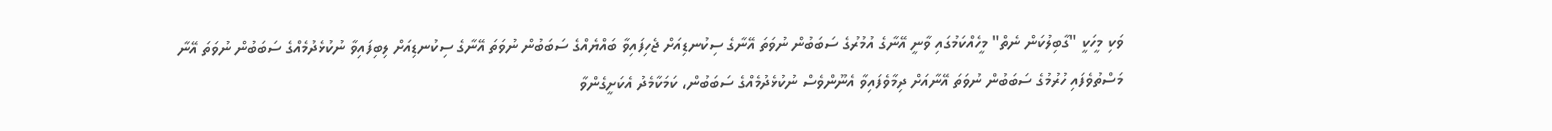ވަކި މީހަކީ "ގާބިލުކަން ނެތް" މީހެއްކަމުގައި ވާނީ އޭނާގެ އުމުރުގެ ސަބަބުން ނުވަތަ އޭނާގެ ސިކުނޑިއަށް ޖެހިފައިވާ ބައްޔެއްގެ ސަބަބުން ނުވަތަ އޭނާގެ ސިކުނޑިއަށް ލިބިފައިވާ ނުކުޅެދުމެއްގެ ސަބަބުން ނުވަތަ އޭނާ މަސްތުވެފައި ހުރުމުގެ ސަބަބުން ނުވަތަ އޭނާއަށް ދިމާވެފައިވާ އެނޫންވެސް ނުކުޅެދުމެއްގެ ސަބަބުން، ކަމަކާމެދު އެކަށީގެންވާ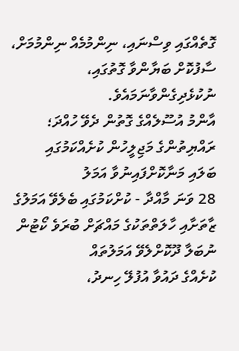ގޮތެއްގައި ވިސްނައި، ނިންމުމެއް ނިންމުމަށް، ސާފުކޮށް ބަޔާންވާ ގޮތުގައި، ނުކުޅެދިގެންވާނަމައެވެ.
އާންމު އުސޫލެއްގެ ގޮތުން ދެވޭ ހުއްދަ؛ ރައްޔިތުންގެ މަޖިލީހުން ކުށެއްކަމުގައި
ބަލައި މަނާކޮށްފައިނުވާ އަމަލު
28 ވަނަ މާއްދާ - ކުށްކަމުގައި ބެލެވޭ އަމަލުގެ ޒާތަށާއި ހާލަތްތަކުގެ މައްޗަށް ބުރަވެ ކޯޓުން ނުބަލާ ދޫކޮށްލެވޭ އަމަލުތައް
ކުށެއްގެ ދައުވާ އުފުލޭ ހިނދު،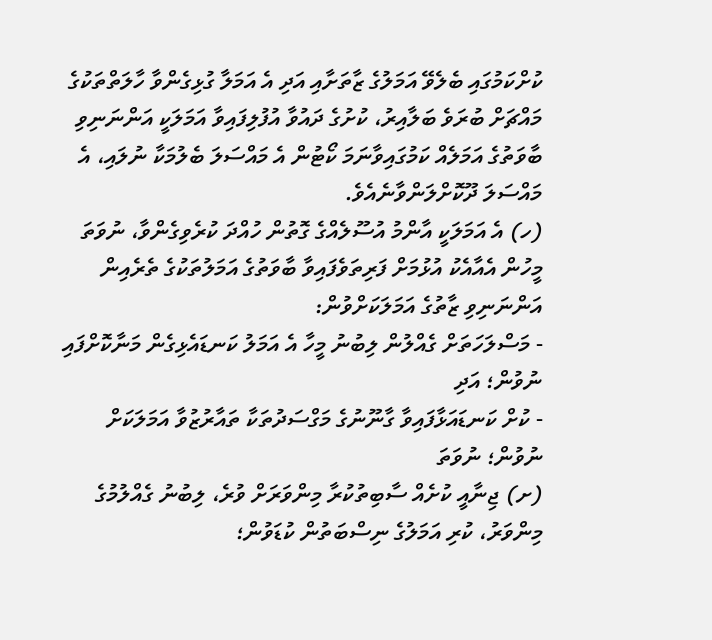ކުށްކަމުގައި ބެލެވޭ އަމަލުގެ ޒާތަށާއި އަދި އެ އަމަލާ ގުޅިގެންވާ ހާލަތްތަކުގެ މައްޗަށް ބުރަވެ ބަލާއިރު، ކުށުގެ ދައުވާ އުފުލިފައިވާ އަމަލަކީ އަންނަނިވި ބާވަތުގެ އަމަލެއް ކަމުގައިވާނަމަ ކޯޓުން އެ މައްސަލަ ބެލުމަކާ ނުލައި، އެ މައްސަލަ ދޫކޮށްލަންވާނެއެވެ.
(ހ) އެ އަމަލަކީ އާންމު އުސޫލެއްގެ ގޮތުން ހުއްދަ ކުރެވިގެންވާ، ނުވަތަ މީހުން އެއާއެކު އުޅުމަށް ފަރިތަވެފައިވާ ބާވަތުގެ އަމަލުތަކުގެ ތެރެއިން އަންނަނިވި ޒާތުގެ އަމަލަކަށްވުން:
- މަސްލަހަތަށް ގެއްލުން ލިބުނު މީހާ އެ އަމަލު ކަނޑައެޅިގެން މަނާކޮށްފައި ނުވުން؛ އަދި
- ކުށް ކަނޑައަޅާފައިވާ ގާނޫނުގެ މަގްސަދުތަކާ ތައާރުޒުވާ އަމަލަކަށް ނުވުން؛ ނުވަތަ
(ށ) ޖިނާއީ ކުށެއް ސާބިތުކުރާ މިންވަރަށް ވުރެ، ލިބުނު ގެއްލުމުގެ މިންވަރު، ކުރި އަމަލުގެ ނިސްބަތުން ކުޑަވުން؛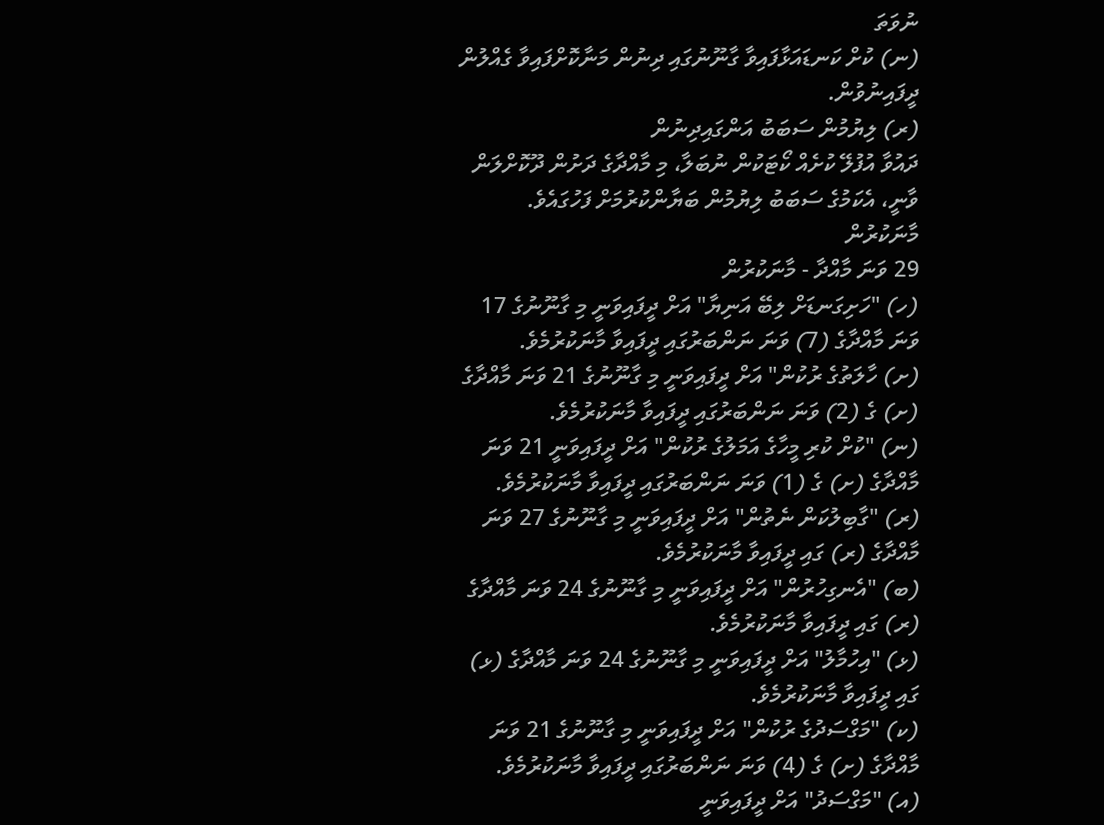ނުވަތަ
(ނ) ކުށް ކަނޑައަޅާފައިވާ ގާނޫނުގައި ދިނުން މަނާކޮށްފައިވާ ގެއްލުން ދީފައިނުވުން.
(ރ) ލިޔުމުން ސަބަބު އަންގައިދިނުން
ދައުވާ އުފުލޭ ކުށެއް ކޯޓަކުން ނުބަލާ، މި މާއްދާގެ ދަށުން ދޫކޮށްލަން ވާނީ، އެކަމުގެ ސަބަބު ލިޔުމުން ބަޔާންކުރުމަށް ފަހުގައެވެ.
މާނަކުރުން
29 ވަނަ މާއްދާ - މާނަކުރުން
(ހ) "ހަށިގަނޑަށް ލިބޭ އަނިޔާ" އަށް ދީފައިވަނީ މި ގާނޫނުގެ 17 ވަނަ މާއްދާގެ (7) ވަނަ ނަންބަރުގައި ދީފައިވާ މާނަކުރުމެވެ.
(ށ) ހާލަތުގެ ރުކުން" އަށް ދީފައިވަނީ މި ގާނޫނުގެ 21 ވަނަ މާއްދާގެ (ށ) ގެ (2) ވަނަ ނަންބަރުގައި ދީފައިވާ މާނަކުރުމެވެ.
(ނ) "ކުށް ކުރި މީހާގެ އަމަލުގެ ރުކުން" އަށް ދީފައިވަނީ 21 ވަނަ މާއްދާގެ (ށ) ގެ (1) ވަނަ ނަންބަރުގައި ދީފައިވާ މާނަކުރުމެވެ.
(ރ) "ގާބިލުކަން ނެތުން" އަށް ދީފައިވަނީ މި ގާނޫނުގެ 27 ވަނަ މާއްދާގެ (ރ) ގައި ދީފައިވާ މާނަކުރުމެވެ.
(ބ) "އެނގިހުރުން" އަށް ދީފައިވަނީ މި ގާނޫނުގެ 24 ވަނަ މާއްދާގެ (ރ) ގައި ދީފައިވާ މާނަކުރުމެވެ.
(ޅ) "އިހުމާލު" އަށް ދީފައިވަނީ މި ގާނޫނުގެ 24 ވަނަ މާއްދާގެ (ޅ) ގައި ދީފައިވާ މާނަކުރުމެވެ.
(ކ) "މަގްސަދުގެ ރުކުން" އަށް ދީފައިވަނީ މި ގާނޫނުގެ 21 ވަނަ މާއްދާގެ (ށ) ގެ (4) ވަނަ ނަންބަރުގައި ދީފައިވާ މާނަކުރުމެވެ.
(އ) "މަގްސަދު" އަށް ދީފައިވަނީ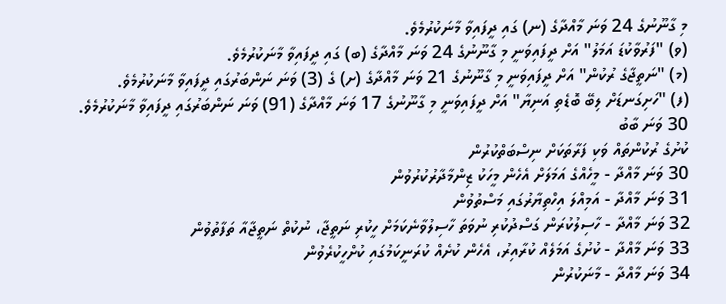މި ގާނޫނުގެ 24 ވަނަ މާއްދާގެ (ނ) ގައި ދީފައިވާ މާނަކުރުމެވެ.
(ވ) "ފަރުވާކުޑަ އަމަލު" އަށް ދީފައިވަނީ މި ގާނޫނުގެ 24 ވަނަ މާއްދާގެ (ބ) ގައި ދީފައިވާ މާނަކުރުމެވެ.
(މ) "ނަތީޖާގެ ރުކުން" އަށް ދީފައިވަނީ މި ގާނޫނުގެ 21 ވަނަ މާއްދާގެ (ށ) ގެ (3) ވަނަ ނަންބަރުގައި ދީފައިވާ މާނަކުރުމެވެ.
(ފ) "ހަށިގަނޑަށް ލިބޭ ބޮޑެތި އަނިޔާ" އަށް ދީފައިވަނީ މި ގާނޫނުގެ 17 ވަނަ މާއްދާގެ (91) ވަނަ ނަންބަރުގައި ދީފައިވާ މާނަކުރުމެވެ.
30 ވަނަ ބާބު
ކުށުގެ ރުކުންތައް ވަކި ފަރާތަކަށް ނިސްބަތްކުރުން
30 ވަނަ މާއްދާ - މީހެއްގެ އަމަލަށް އެހެން މީހަކު ޒިންމާދާރުކުރުވުން
31 ވަނަ މާއްދާ - އަމިއްލަ އިހްތިޔާރުގައި މަސްތުވުން
32 ވަނަ މާއްދާ - ހާސިލުކުރަން ގަސްދުކުރި ނުވަތަ ހާސިލުވާނެކަމަށް ހީކުރި ނަތީޖާ، ނުކުތް ނަތީޖާއާ ތަފާތުވުން
33 ވަނަ މާއްދާ - ކުށުގެ އަމަލެއް ކުރާއިރު، އެހެން ކުށެއް ކުރަނީކަމުގައި ކުށްހީކުރެވުން
34 ވަނަ މާއްދާ - މާނަކުރުން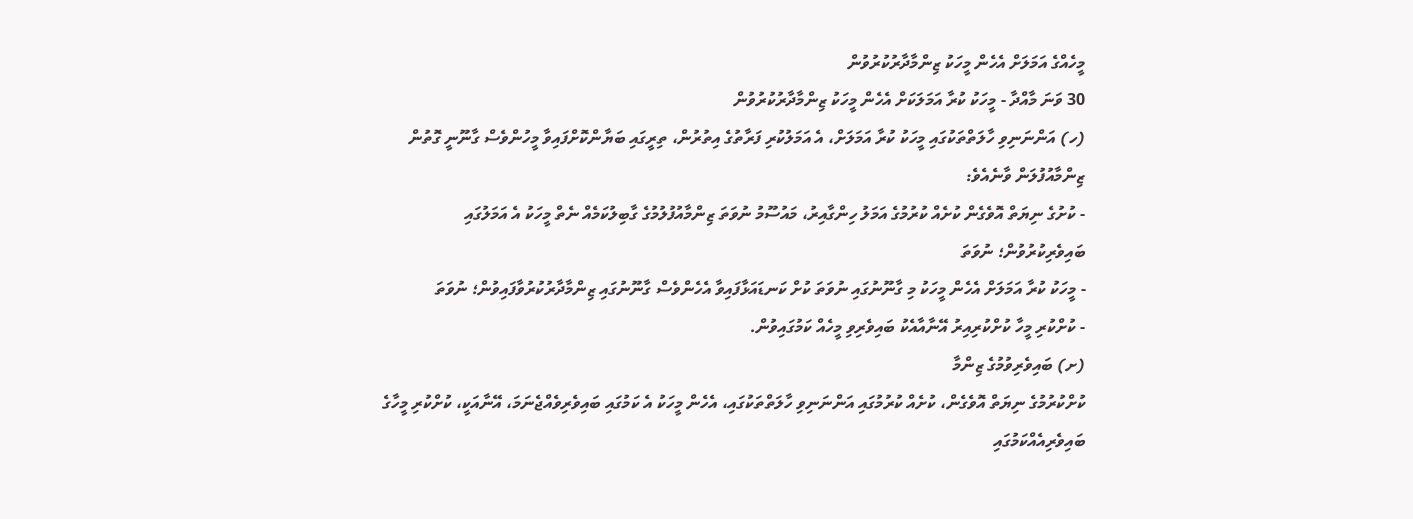މީހެއްގެ އަމަލަށް އެހެން މީހަކު ޒިންމާދާރުކުރުވުން
30 ވަނަ މާއްދާ - މީހަކު ކުރާ އަމަލަކަށް އެހެން މީހަކު ޒިންމާދާރުކުރުވުން
(ހ) އަންނަނިވި ހާލަތްތަކުގައި މީހަކު ކުރާ އަމަލަށް، އެ އަމަލުކުރި ފަރާތުގެ އިތުރުން، ތިރީގައި ބަޔާންކޮށްފައިވާ މީހުންވެސް ގާނޫނީ ގޮތުން ޒިންމާއުފުލަން ވާނެއެވެ:
- ކުށުގެ ނިޔަތް އޮވެގެން ކުށެއް ކުރުމުގެ އަމަލު ހިންގާއިރު، މައުސޫމު ނުވަތަ ޒިންމާއުފުލުމުގެ ގާބިލުކަމެއް ނެތް މީހަކު އެ އަމަލުގައި ބައިވެރިކުރުވުން؛ ނުވަތަ
- މީހަކު ކުރާ އަމަލަށް އެހެން މީހަކު މި ގާނޫނުގައި ނުވަތަ ކުށް ކަނޑައަޅާފައިވާ އެހެންވެސް ގާނޫނުގައި ޒިންމާދާރުކުރުވާފައިވުން؛ ނުވަތަ
- ކުށްކުރި މީހާ ކުށްކުރިއިރު އޭނާއާއެކު ބައިވެރިވި މީހެއް ކަމުގައިވުން.
(ށ) ބައިވެރިވުމުގެ ޒިންމާ
ކުށްކުރުމުގެ ނިޔަތް އޮވެގެން، ކުށެއް ކުރުމުގައި އަންނަނިވި ހާލަތްތަކުގައި، އެހެން މީހަކު އެ ކަމުގައި ބައިވެރިވެއްޖެނަމަ، އޭނާއަކީ، ކުށްކުރި މީހާގެ ބައިވެރިއެއްކަމުގައި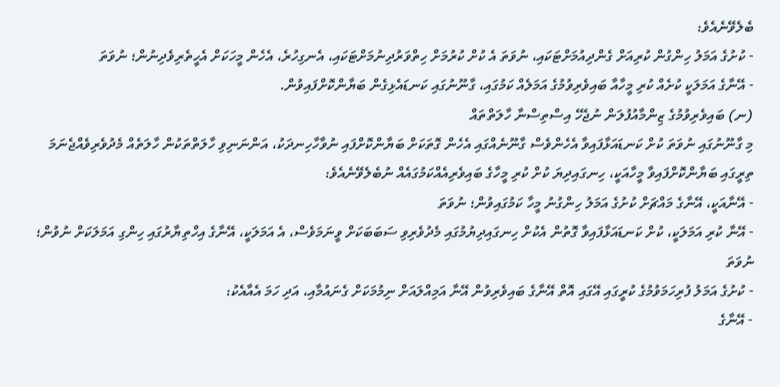ބެލެވޭނެއެވެ:
- ކުށުގެ އަމަލު ހިންގުން ކުރިއަށް ގެންދިއުމަށްޓަކައި، ނުވަތަ އެ ކުށް ކުރުމަށް ހިތްވަރުދިނުމަށްޓަކައި، އެނގިހުރެ، އެހެން މީހަކަށް އެހީތެރިވެދިނުން؛ ނުވަތަ
- އޭނާގެ އަމަލަކީ ކުށެއް ކުރި މީހާއާ ބައިވެރިވުމުގެ އަމަލެއް ކަމުގައި، ގާނޫނުގައި ކަނޑައެޅިގެން ބަޔާންކޮށްފައިވުން.
(ނ) ބައިވެރިވުމުގެ ޒިންމާއުފުލަން ނުޖެހޭ އިސްތިސްނާ ހާލަތްތައް
މި ގާނޫނުގައި ނުވަތަ ކުށް ކަނޑައަޅާފައިވާ އެހެންވެސް ގާނޫނެއްގައި އެހެން ގޮތަކަށް ބަޔާންކޮށްފައި ނުވާހާހިނދަކު، އަންނަނިވި ހާލަތްތަކުން ހާލަތެއް މެދުވެރިވެއްޖެނަމަ ތިރީގައި ބަޔާންކޮށްފައިވާ މީހާއަކީ، ހިނގައިދިޔަ ކުށް ކުރި މީހާގެ ބައިވެރިއެއްކަމުގައެއް ނުބެލެވޭނެއެވެ:
- އޭނާއަކީ، އޭނާގެ މައްޗަށް ކުށުގެ އަމަލު ހިންގުނު މީހާ ކަމުގައިވުން؛ ނުވަތަ
- އޭނާ ކުރި އަމަލަކީ، ކުށް ކަނޑައަޅާފައިވާ ގޮތުން އެކުށް ހިނގައިދިޔުމުގައި މެދުވެރިވި ސަބަބަކަށް ވީނަމަވެސް، އެ އަމަލަކީ، އޭނާގެ އިހްތިޔާރުގައި ހިންގި އަމަލަކަށް ނުވުން؛ ނުވަތަ
- ކުށުގެ އަމަލު ފުރިހަމަވުމުގެ ކުރީގައި އޭގައި އޮތް އޭނާގެ ބައިވެރިވުން އޭނާ އަމިއްލައަށް ނިމުމަކަށް ގެނައުމާއި، އަދި ހަމަ އެއާއެކު:
- އޭނާގެ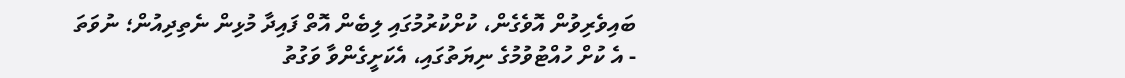ބައިވެރިވުން އޮވެގެން، ކުށްކުރުމުގައި ލިބެން އޮތް ފައިދާ މުޅިން ނެތިދިއުން؛ ނުވަތަ
- އެ ކުށް ހުއްޓުވުމުގެ ނިޔަތުގައި، އެކަށީގެންވާ ވަގުތު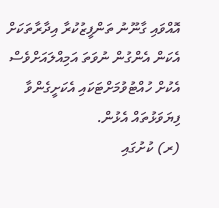އޮއްވައި ގާނޫނު ތަންފީޒުކުރާ އިދާރާތަކަށް އެކަން އެންގުން ނުވަތަ އަމިއްލައަށްވެސް އެކުށް ހުއްޓުވުމަށްޓަކައި އެކަށީގެންވާ ފިޔަވަޅުތައް އެޅުން.
(ރ) ކުށުގައި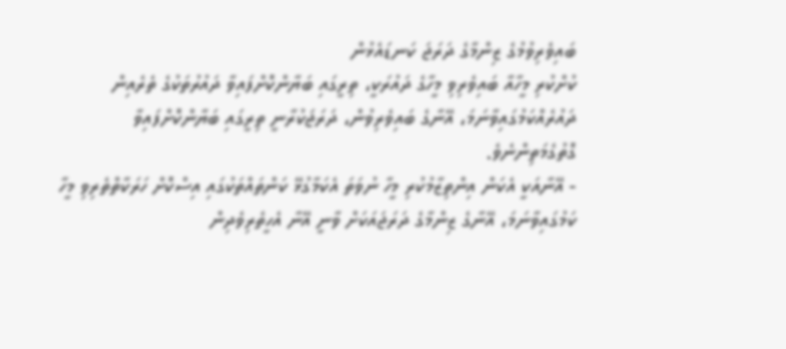ބައިވެރިވުމުގެ ޒިންމާގެ ދަރަޖަ ކަނޑައެޅުން
ކުށްކުރި މީހާއާ ބައިވެރިވި މީހާގެ ދައުރަކީ، ތިރީގައި ބަޔާންކޮށްފައިވާ ދައުރުތަކުގެ ތެރެއިން ދައުރެއްކަމުގައިވާނަމަ، އޭނާގެ ބައިވެރިވުން، ދަރަޖަކުރާނީ ތިރީގައި ބަޔާންކޮށްފައިވާ ގޮތުގެމަތިންނެވެ.
- އޭނާއަކީ އެކަން އިންތިޒާމުކުރި މީހާ ނުވަތަ އެކަމާގުޅޭ ކަންތައްތަކުގައި އިސްކޮށް ހަރަކާތްތެރިވި މީހާ ކަމުގައިވާނަމަ، އޭނާގެ ޒިންމާގެ ދަރަޖައަކަށް ވާނީ އޭނާ އެހީތެރިވެދިން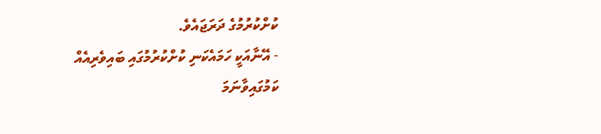ކުށްކުރުމުގެ ދަރަޖައެވެ.
- އޭނާއަކީ ހަމައެކަނި ކުށްކުރުމުގައި ބައިވެރިއެއް ކަމުގައިވާނަމަ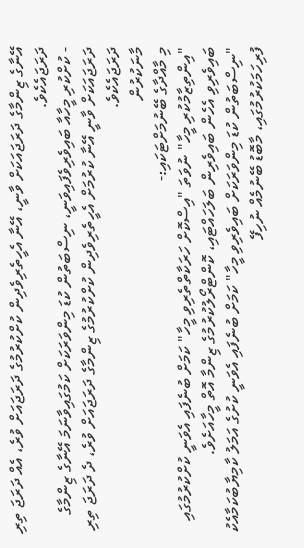އޭނާގެ ޒިންމާގެ ދަރަޖައަކަށް ވާނީ، އޭނާ އެހީތެރިވެދިން ކުށްކުރުމުގެ ދަރަޖައަށް ވުރެ، އެއް ދަރަޖަ ތިރި ދަރަޖައެކެވެ.
- ކުށްކުރި މީހާއާ ބައިވެރިވެފައިވަނީ، ނިސްބަތުން ކުޑަ މިންވަރަކަށް ކަމުގައިވާނަމަ އޭނާގެ ޒިންމާގެ ދަރަޖައަކަށް ވާނީ އޭނާ ކުރުމަށް އެހީތެރިވެދިން ކުށްކުރުމުގެ ޒިންމާގެ ދަރަޖައަށް ވުރެ، ދެ ދަރަޖަ ތިރި ދަރަޖައެކެވެ.
މާނަކުރުން
މި މާއްދާގެ ބޭނުމަށްޓަކައި:-
"އިންތިޒާމުކުރި މީހާ" ނުވަތަ "އިސްކޮށް ހަރަކާތްތެރިވި މީހާ" ކަމަށް ބުނެފައި އެވަނީ ކުށްކުރުމުގައި ބައިވެރިވި އެހެން ބައިވެރިން ބަލަހައްޓައި، ކޮންޓްރޯލުކުރުމުގެ ޒިންމާ އޮތް މީހާއަށެވެ.
"ނިސްބަތުން ކުޑަ މިންވަރަކަށް ބައިވެރިވި މީހާ" ކަމަށް ބުނެފައި އެވަނީ ކުށުގެ އަމަލު ކާމިޔާބުކަމާއެކު ފުރިހަމަކުރުމުގައި، މާބޮޑު ބޭނުމެއް ނުހިފޭ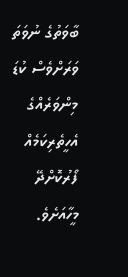ބާވަތުގެ ނުވަތަ ވަރަށްވެސް ކުޑަ މިންވަރެއްގެ އެހީތެރިކަމެއް ފޯރުކޮށްދޭ މީހާއަށެވެ.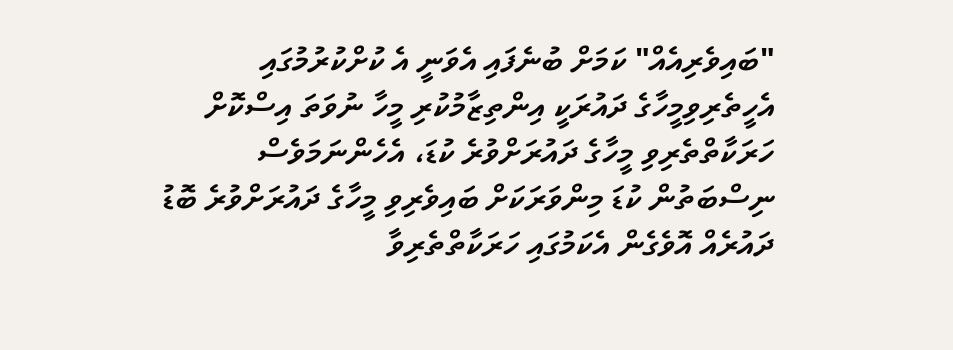"ބައިވެރިއެއް" ކަމަށް ބުނެފައި އެވަނީ އެ ކުށްކުރުމުގައި އެހީތެރިވިމީހާގެ ދައުރަކީ އިންތިޒާމުކުރި މީހާ ނުވަތަ އިސްކޮށް ހަރަކާތްތެރިވި މީހާގެ ދައުރަށްވުރެ ކުޑަ، އެހެންނަމަވެސް ނިސްބަތުން ކުޑަ މިންވަރަކަށް ބައިވެރިވި މީހާގެ ދައުރަށްވުރެ ބޮޑު ދައުރެއް އޮވެގެން އެކަމުގައި ހަރަކާތްތެރިވާ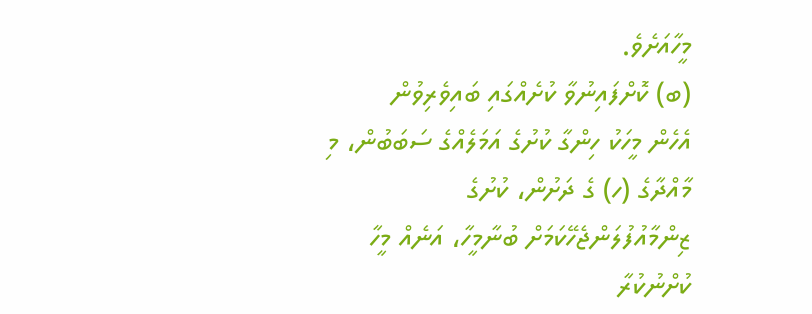މީހާއަށެވެ.
(ބ) ކޮށްފައިނުވާ ކުށެއްގައި ބައިވެރިވުން
އެހެން މީހަކު ހިންގާ ކުށުގެ އަމަލެއްގެ ސަބަބުން، މި މާއްދާގެ (ހ) ގެ ދަށުން، ކުށުގެ ޒިންމާއުފުލަންޖެހޭކަމަށް ބުނާމީހާ، އަނެއް މީހާ ކުށްނުކުރާ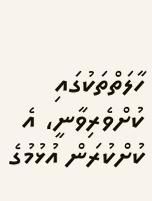ހާލަތްތަކުގައި ކުށްވެރިވާނީ، އެ ކުށްކުރަން އުޅުމުގެ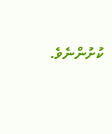ކުށުންނެވެ.